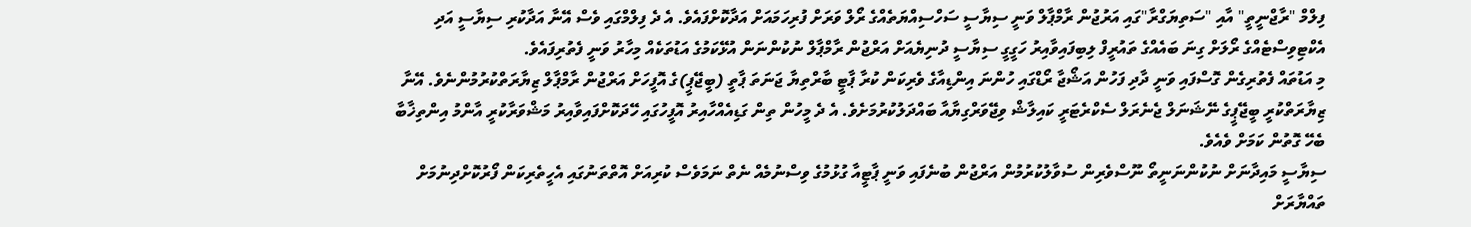ފިލްމް "ރާޖްނީތީ" އާއި "ސަތިޔަގްރާ"ގައި އަރުޖުން ރާމްޕާލް ވަނީ ސިޔާސީ ސަހްސިއްޔަތެއްގެ ރޯލް ވަރަށް ފުރިހަމައަށް އަދާކޮށްފައެވެ. އެ ދެ ފިލްމްގައި ވެސް އޭނާ އަދާކުރި ސިޔާސީ އަދި އެކްޓިވިސްޓެއްގެ ރޯލަށް ގިނަ ބައެއްގެ ތައުރީފް ލިބިފައިވާއިރު ހަގީގީ ސިޔާސީ ދުނިޔެއަށް އަރްޖުން ރާމްޕާލް ނުކުންނަން އުޅޭކަމުގެ އަޑުތަކެއް މިހާރު ވަނީ ފެތުރިފައެވެ.
މި އަޑުތައް ފެތުރިގެން ގޮސްފައި ވަނީ ދާދި ފަހުން އަޝޯޖާ ރޯޑްގައި ހުންނަ އިންޑިއާގެ ވެރިކަން ކުރާ ޕާޓީ ބާރްތިޔާ ޖަނަތަ ޕާތީ (ބީޖޭޕީ)ގެ އޮފީހަށް އަރްޖުން ރާމްޕާލް ޒިޔާރަތްކުރުމުންނެވެ. އޭނާ ޒިޔާރަތްކުރީ ބީޖޭޕީގެ ނޭޝަނަލް ޖެނެރަލް ސެކްރެޓަރީ ކައިލާޝް ވިޖޭވަރްގިޔާއާ ބައްދަލުކުރުމަށެވެ. އެ ދެ މީހުން ތިން ގަޑިއެއްހާއިރު އޮފީހުގައި ހޭދަކޮށްފައިވާއިރު މަޝްވަރާކުރީ އާންމު އިންތިޚާބާ ބެހޭ ގޮތުން ކަމަށް ވެއެވެ.
ސިޔާސީ މައިދާނަށް ނުކުންނަނީތޯ ނޫސްވެރިން ސުވާލުކުރުމުން އަރްޖުން ބުނެފައި ވަނީ ޕާޓީއާ ގުޅުމުގެ ވިސްނުމެއް ނެތް ނަމަވެސް ކުރިއަށް އޮތްތަނުގައި އެހީތެރިކަން ފޯރުކޮށްދިނުމަށް ތައްޔާރަށް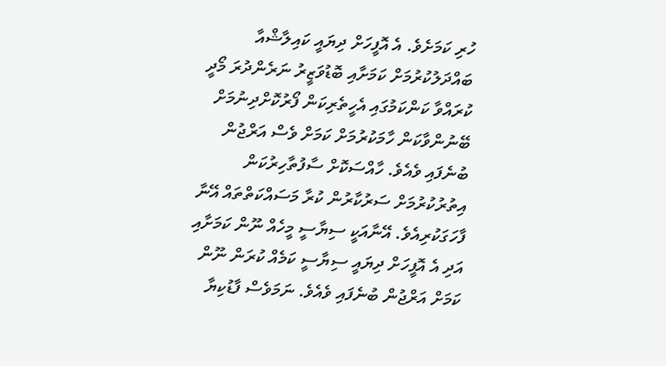ހުރި ކަމަށެވެ. އެ އޮފީހަށް ދިޔައީ ކައިލާޝްއާ ބައްދަލުކުރުމަށް ކަމަށާއި ބޮޑުވަޒީރު ނަރެންދުރަ މޯދީ ކުރައްވާ ކަންކަމުގައި އެހީތެރިކަން ފޯރުކޮށްދިނުމަށް ބޭނުންވާކަން ހާމަކުރުމަށް ކަމަށް ވެސް އަރްޖުން ބުނެފައި ވެއެވެ. ހާއްސަކޮށް ސާފުތާހިރުކަން އިތުރުކުރުމަށް ސަރުކާރުން ކުރާ މަސައްކަތްތައް އޭނާ ފާހަގަކުރިއެވެ. އޭނާއަކީ ސިޔާސީ މީހެއް ނޫން ކަމަށާއި އަދި އެ އޮފީހަށް ދިޔައީ ސިޔާސީ ކަމެއް ކުރަން ނޫން ކަމަށް އަރްޖުން ބުނެފައި ވެއެވެ. ނަމަވެސް ފާޑުކިޔާ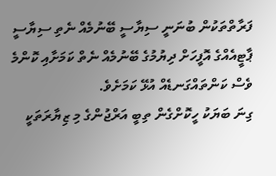ފަރާތްތަކުން ބުނަނީ ސިޔާސީ ބޭނުމެއް ނެތި ސިޔާސީ ޕާޓީއެއްގެ އޮފީހަށް ދިޔުމުގެ ބޭނުމެއް ނެތް ކަމަށާއި ކޮންމެ ވެސް ކަންތައްގަނޑެއް އުޅޭ ކަމަށެވެ.
ގިނަ ބަޔަކު ހީކޮށްގެން ތިބީ އަރްޖުންގެ މި ޒިޔާރަތަކީ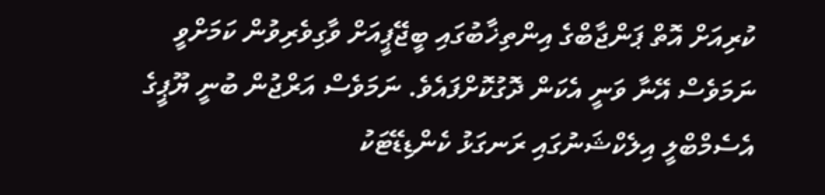ކުރިއަށް އޮތް ޕަންޖާބްގެ އިންތިޚާބުގައި ބީޖޭޕީއަށް ވާގިވެރިވުން ކަމަށްވީ ނަމަވެސް އޭނާ ވަނީ އެކަން ދޮގުކޮށްފައެވެ. ނަމަވެސް އަރްޖުން ބުނީ ޔޫޕީގެ އެސެމްބްލީ އިލެކްޝަނުގައި ރަނގަޅު ކެންޑިޑޭޓަކު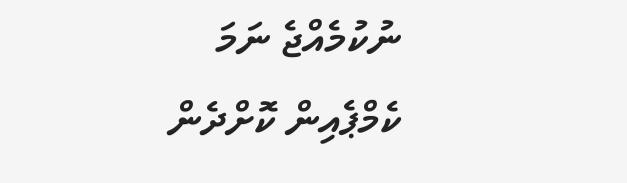ނުކުމެއްޖެ ނަމަ ކެމްޕެއިން ކޮށްދެން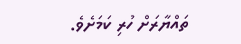ތައްޔާރަށް ހުރި ކަމަށެވެ.